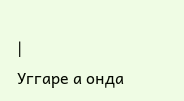|
Уггаре а онда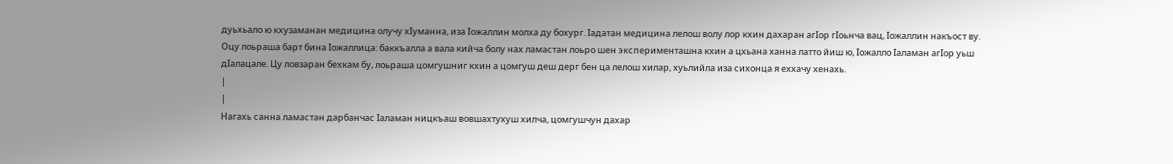дуьхьало ю кхузаманан медицина олучу хӀуманна, иза Ӏожаллин молха ду бохург. Ӏадатан медицина лелош волу лор кхин дахаран агӀор гӀоьнча вац, Ӏожаллин накъост ву. Оцу лоьраша барт бина Ӏожаллица: баккъалла а вала кийча болу нах ламастан лоьро шен эксперименташна кхин а цхьана ханна латто йиш ю, Ӏожалло Ӏаламан агӀор уьш дӀалацале. Цу ловзаран бехкам бу, лоьраша цомгушниг кхин а цомгуш деш дерг бен ца лелош хилар, хуьлийла иза сихонца я еххачу хенахь.
|
|
Нагахь санна ламастан дарбанчас Ӏаламан ницкъаш вовшахтухуш хилча, цомгушчун дахар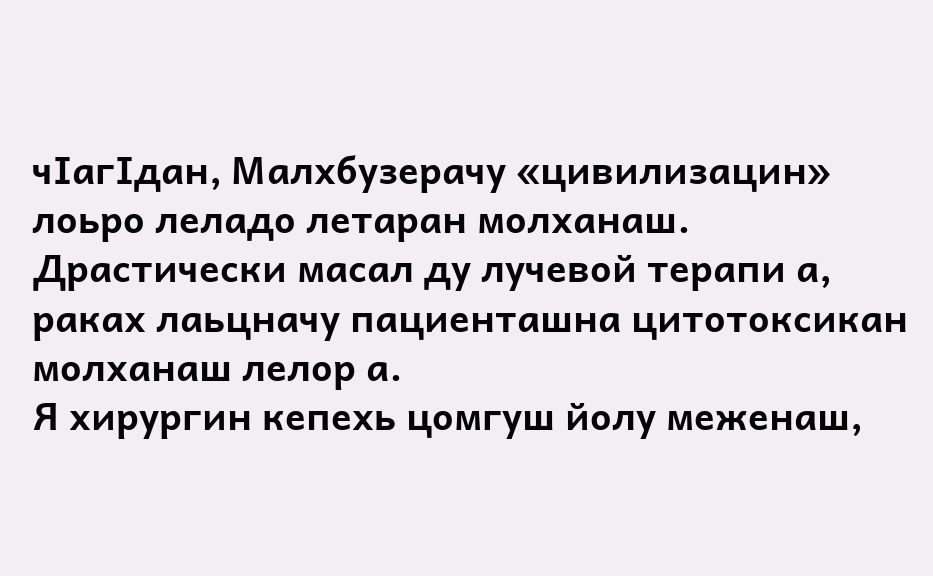чӀагӀдан, Малхбузерачу «цивилизацин» лоьро леладо летаран молханаш.
Драстически масал ду лучевой терапи а, раках лаьцначу пациенташна цитотоксикан молханаш лелор а.
Я хирургин кепехь цомгуш йолу меженаш,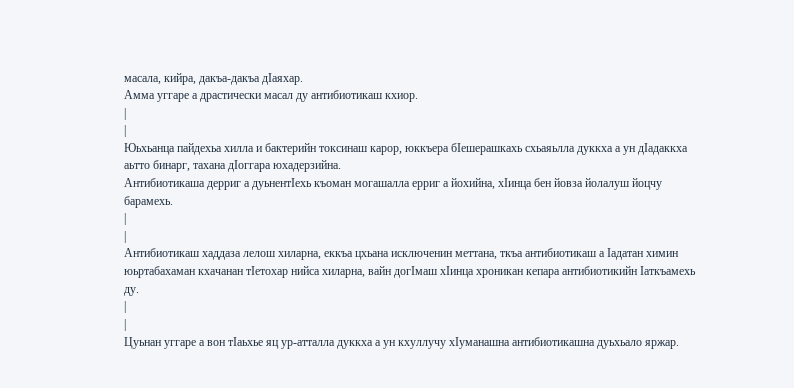масала, кийра, дакъа-дакъа дӀаяхар.
Амма уггаре а драстически масал ду антибиотикаш кхиор.
|
|
Юьхьанца пайдехьа хилла и бактерийн токсинаш карор, юккъера бӀешерашкахь схьаяьлла дуккха а ун дӀадаккха аьтто бинарг, тахана дӀоггара юхадерзийна.
Антибиотикаша дерриг а дуьнентӀехь къоман могашалла ерриг а йохийна, хӀинца бен йовза йолалуш йоцчу барамехь.
|
|
Антибиотикаш хаддаза лелош хиларна, еккъа цхьана исключенин меттана, ткъа антибиотикаш а Ӏадатан химин юьртабахаман кхачанан тӀетохар нийса хиларна, вайн догӀмаш хӀинца хроникан кепара антибиотикийн Ӏаткъамехь ду.
|
|
Цуьнан уггаре а вон тӀаьхье яц ур-атталла дуккха а ун кхуллучу хӀуманашна антибиотикашна дуьхьало яржар.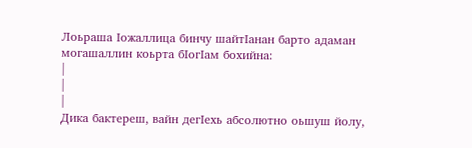Лоьраша Ӏожаллица бинчу шайтӀанан барто адаман могашаллин коьрта бӀогӀам бохийна:
|
|
|
Дика бактереш, вайн дегӀехь абсолютно оьшуш йолу,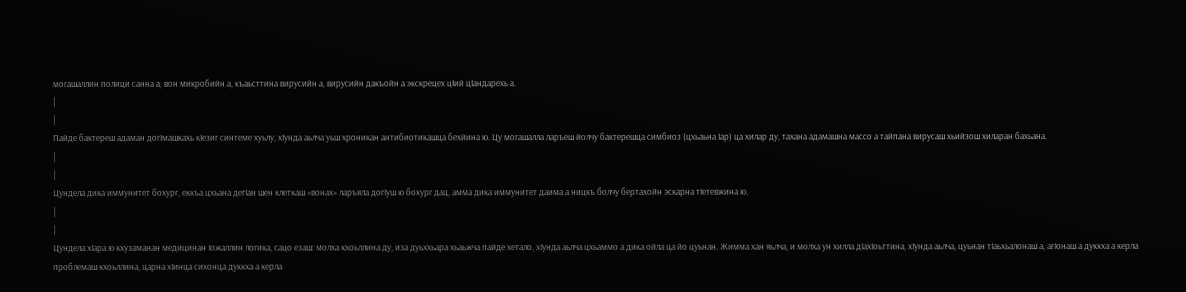могашаллин полици санна а, вон микробийн а, къаьсттина вирусийн а, вирусийн дакъойн а экскрецех цӀий цӀандарехь а.
|
|
Пайде бактереш адаман догӀмашкахь кӀезиг синтеме хуьлу, хӀунда аьлча уьш хроникан антибиотикашца бехйина ю. Цу могашалла ларъеш йолчу бактерешца симбиоз (цхьаьна Ӏар) ца хилар ду, тахана адамашна массо а тайпана вирусаш хьийзош хиларан бахьана.
|
|
Цундела дика иммунитет бохург, еккъа цхьана дегӀан шен клеткаш «вонах» ларъяла догӀуш ю бохург дац, амма дика иммунитет даима а ницкъ болчу бертахойн эскарна тӀетевжина ю.
|
|
Цундела хӀара ю кхузаманан медицинан Ӏожаллин логика, сацо езаш: молха кхоьллина ду, иза дуьххьара хьаьжча пайде хетало, хӀунда аьлча цхьаммо а дика ойла ца йо цуьнан. Жимма хан яьлча, и молха ун хилла дӀахӀоьттина, хӀунда аьлча, цуьнан тӀаьхьалонаш а, агӀонаш а дуккха а керла проблемаш кхоьллина, царна хӀинца сихонца дуккха а керла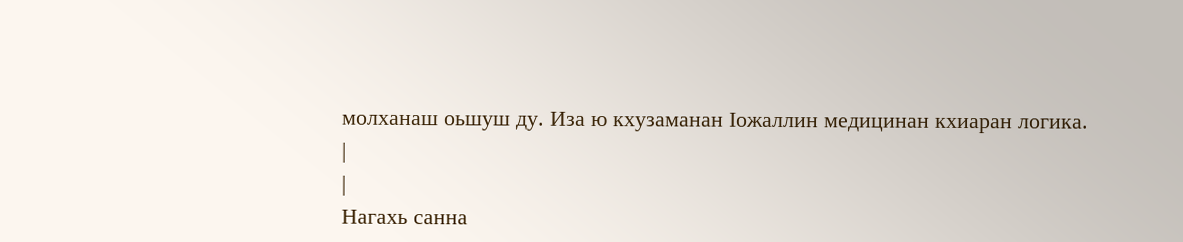молханаш оьшуш ду. Иза ю кхузаманан Ӏожаллин медицинан кхиаран логика.
|
|
Нагахь санна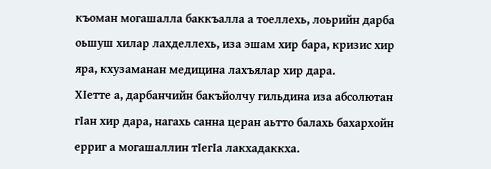къоман могашалла баккъалла а тоеллехь, лоьрийн дарба оьшуш хилар лахделлехь, иза эшам хир бара, кризис хир яра, кхузаманан медицина лахъялар хир дара.
ХӀетте а, дарбанчийн бакъйолчу гильдина иза абсолютан гӀан хир дара, нагахь санна церан аьтто балахь бахархойн ерриг а могашаллин тӀегӀа лакхадаккха.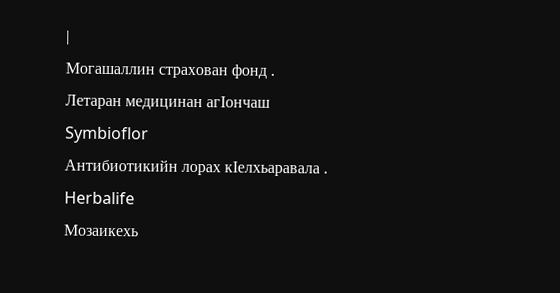|
Могашаллин страхован фонд .
Летаран медицинан агӀончаш
Symbioflor
Антибиотикийн лорах кӀелхьаравала .
Herbalife
Мозаикехь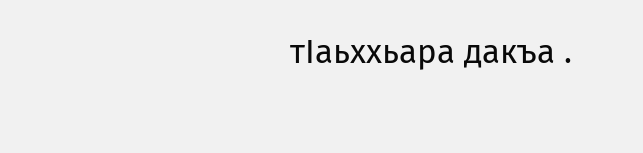тӀаьххьара дакъа .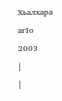Хьалхара агӀо
2003
|
|